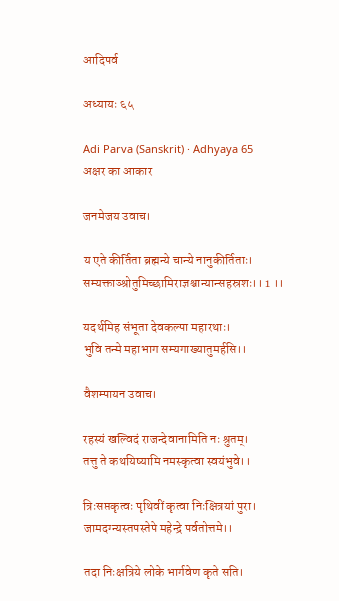आदिपर्व

अध्यायः ६५

Adi Parva (Sanskrit) · Adhyaya 65
अक्षर का आकार

जनमेजय उवाच।

य एते कीर्तिता ब्रह्मन्ये चान्ये नानुकीर्तिताः।
सम्यक्ताञ्श्रोतुमिच्छामिराज्ञश्चान्यान्सहस्रशः।। 1 ।।

यदर्थमिह संभूता देवकल्पा महारथाः।
भुवि तन्मे महाभाग सम्यगाख्यातुमर्हसि।।

वैशम्पायन उवाच।

रहस्यं खल्विदं राजन्देवानामिति नः श्रुतम्।
तत्तु ते कथयिष्यामि नमस्कृत्वा स्वयंभुवे।।

त्रिःसप्तकृत्वः पृथिवीं कृत्वा निःक्षित्रयां पुरा।
जामदग्न्यस्तपस्तेपे महेन्द्रे पर्वतोत्तमे।।

तदा निःक्षत्रिये लोके भार्गवेण कृते सति।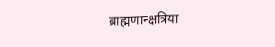ब्राह्मणान्क्षत्रिया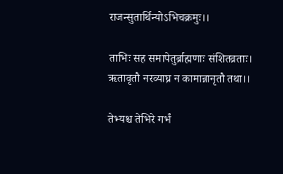राजन्सुतार्थिन्योऽभिचक्रमुः।।

ताभिः सह समापेतुर्ब्राह्मणाः संशितव्रताः।
ऋतावृतौ नरव्याघ्र न कामान्नानृतौ तथा।।

तेभ्यश्च तेभिरे गर्भं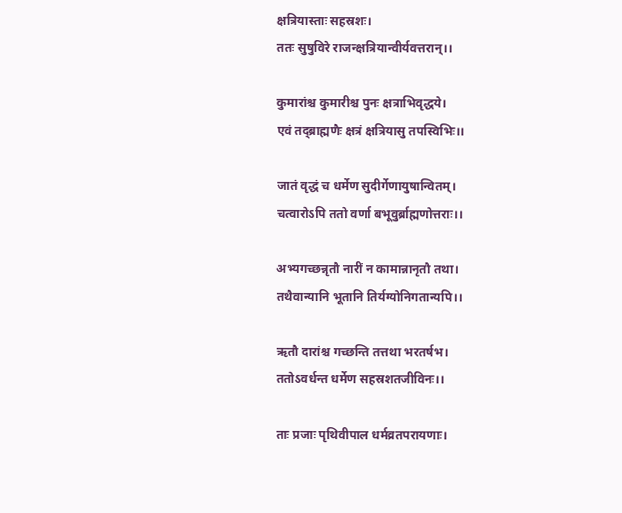क्षत्रियास्ताः सहस्रशः।
ततः सुषुविरे राजन्क्षत्रियान्वीर्यवत्तरान्।।

कुमारांश्च कुमारीश्च पुनः क्षत्राभिवृद्धये।
एवं तद्ब्राह्मणैः क्षत्रं क्षत्रियासु तपस्विभिः।।

जातं वृद्धं च धर्मेण सुदीर्गेणायुषान्वितम्।
चत्वारोऽपि ततो वर्णा बभूवुर्ब्राह्मणोत्तराः।।

अभ्यगच्छन्नृतौ नारीं न कामान्नानृतौ तथा।
तथैवान्यानि भूतानि तिर्यग्योनिगतान्यपि।।

ऋतौ दारांश्च गच्छन्ति तत्तथा भरतर्षभ।
ततोऽवर्धन्त धर्मेण सहस्रशतजीविनः।।

ताः प्रजाः पृथिवीपाल धर्मव्रतपरायणाः।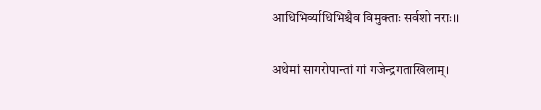आधिभिर्व्याधिभिश्चैव विमुक्ताः सर्वशो नराः।।

अथेमां सागरोपान्तां गां गजेन्द्रगताखिलाम्।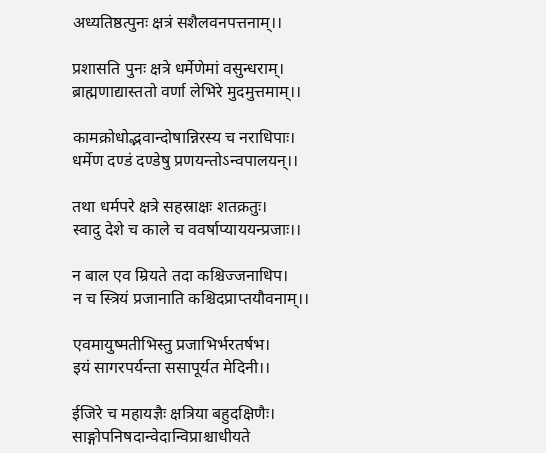अध्यतिष्ठत्पुनः क्षत्रं सशैलवनपत्तनाम्।।

प्रशासति पुनः क्षत्रे धर्मेणेमां वसुन्धराम्।
ब्राह्मणाद्यास्ततो वर्णा लेभिरे मुदमुत्तमाम्।।

कामक्रोधोद्भवान्दोषान्निरस्य च नराधिपाः।
धर्मेण दण्डं दण्डेषु प्रणयन्तोऽन्वपालयन्।।

तथा धर्मपरे क्षत्रे सहस्राक्षः शतक्रतुः।
स्वादु देशे च काले च ववर्षाप्याययन्प्रजाः।।

न बाल एव म्रियते तदा कश्चिज्जनाधिप।
न च स्त्रियं प्रजानाति कश्चिदप्राप्तयौवनाम्।।

एवमायुष्मतीभिस्तु प्रजाभिर्भरतर्षभ।
इयं सागरपर्यन्ता ससापूर्यत मेदिनी।।

ईजिरे च महायज्ञैः क्षत्रिया बहुदक्षिणैः।
साङ्गोपनिषदान्वेदान्विप्राश्चाधीयते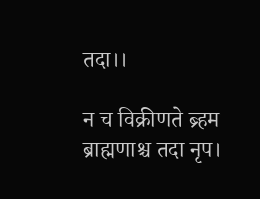तदा।।

न च विक्रीणते ब्र्हम ब्राह्मणाश्च तदा नृप।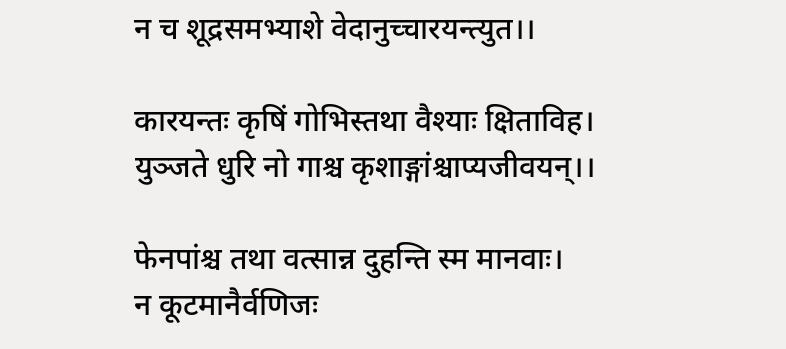न च शूद्रसमभ्याशे वेदानुच्चारयन्त्युत।।

कारयन्तः कृषिं गोभिस्तथा वैश्याः क्षिताविह।
युञ्जते धुरि नो गाश्च कृशाङ्गांश्चाप्यजीवयन्।।

फेनपांश्च तथा वत्सान्न दुहन्ति स्म मानवाः।
न कूटमानैर्वणिजः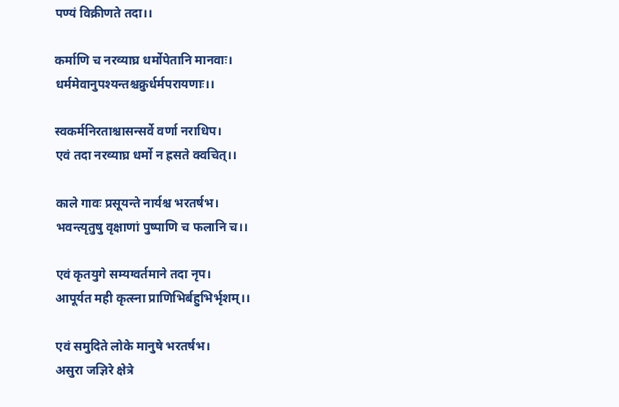पण्यं विक्रीणते तदा।।

कर्माणि च नरव्याघ्र धर्मोपेतानि मानवाः।
धर्ममेवानुपश्यन्तश्चक्रुर्धर्मपरायणाः।।

स्वकर्मनिरताश्चासन्सर्वे वर्णा नराधिप।
एवं तदा नरव्याघ्र धर्मो न ह्रसते क्वचित्।।

काले गावः प्रसूयन्ते नार्यश्च भरतर्षभ।
भवन्त्यृतुषु वृक्षाणां पुष्पाणि च फलानि च।।

एवं कृतयुगे सम्यग्वर्तमाने तदा नृप।
आपूर्यत मही कृत्स्ना प्राणिभिर्बहुभिर्भृशम्।।

एवं समुदिते लोके मानुषे भरतर्षभ।
असुरा जज्ञिरे क्षेत्रे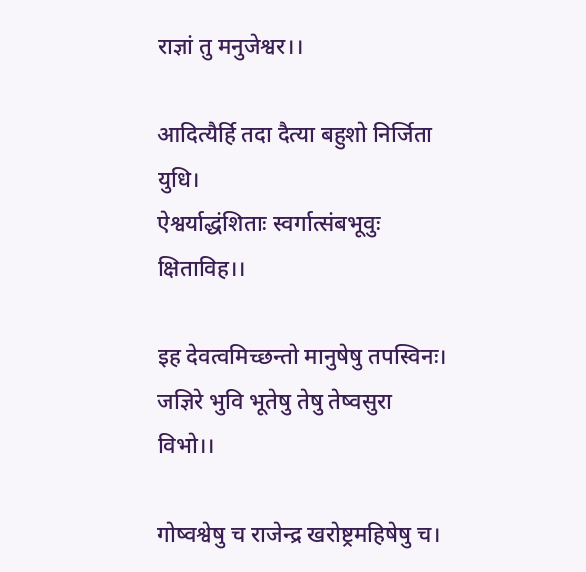राज्ञां तु मनुजेश्वर।।

आदित्यैर्हि तदा दैत्या बहुशो निर्जिता युधि।
ऐश्वर्याद्धंशिताः स्वर्गात्संबभूवुः क्षिताविह।।

इह देवत्वमिच्छन्तो मानुषेषु तपस्विनः।
जज्ञिरे भुवि भूतेषु तेषु तेष्वसुरा विभो।।

गोष्वश्वेषु च राजेन्द्र खरोष्ट्रमहिषेषु च।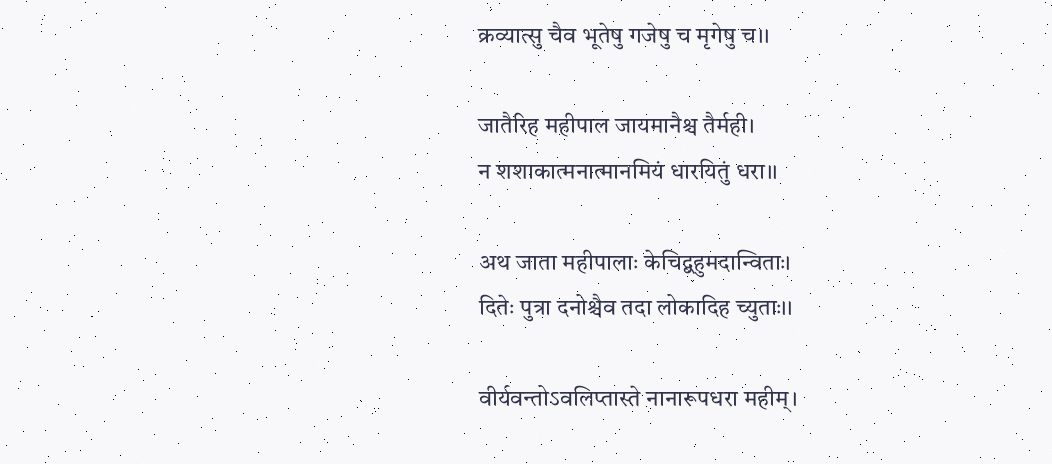क्रव्यात्सु चैव भूतेषु गजेषु च मृगेषु च।।

जातैरिह महीपाल जायमानैश्च तैर्मही।
न शशाकात्मनात्मानमियं धारयितुं धरा।।

अथ जाता महीपालाः केचिद्बहुमदान्विताः।
दितेः पुत्रा दनोश्चैव तदा लोकादिह च्युताः।।

वीर्यवन्तोऽवलिप्तास्ते नानारूपधरा महीम्।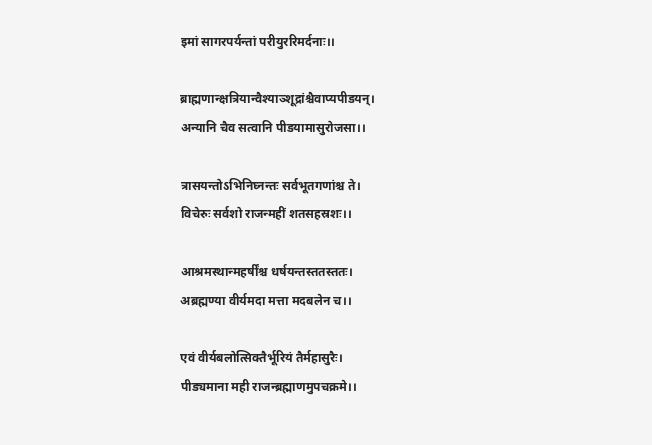इमां सागरपर्यन्तां परीयुररिमर्दनाः।।

ब्राह्मणान्क्षत्रियान्वैश्याञ्शूद्रांश्चैवाप्यपीडयन्।
अन्यानि चैव सत्वानि पीडयामासुरोजसा।।

त्रासयन्तोऽभिनिघ्नन्तः सर्वभूतगणांश्च ते।
विचेरुः सर्वशो राजन्महीं शतसहस्रशः।।

आश्रमस्थान्महर्षींश्च धर्षयन्तस्ततस्ततः।
अब्रह्मण्या वीर्यमदा मत्ता मदबलेन च।।

एवं वीर्यबलोत्सिक्तैर्भूरियं तैर्महासुरैः।
पीड्यमाना मही राजन्ब्रह्माणमुपचक्रमे।।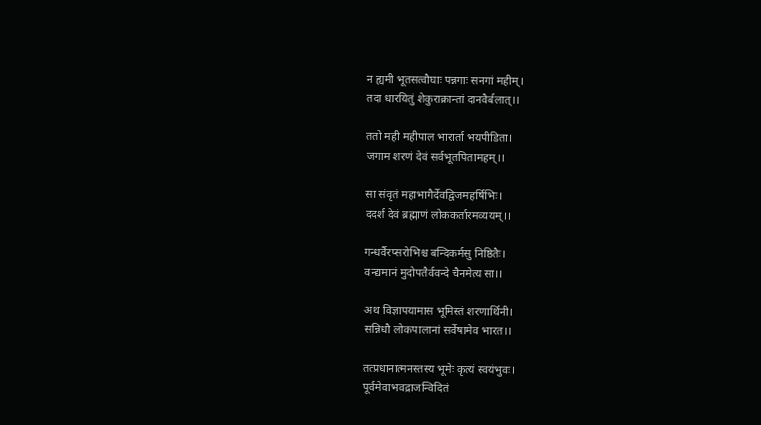न ह्यमी भूतसत्वौघाः पन्नगाः सनगां महीम्।
तदा धारयितुं शेकुराक्रान्तां दानवैर्बलात्।।

ततो मही महीपाल भारार्ता भयपीडिता।
जगाम शरणं देवं सर्वभूतपितामहम्।।

सा संवृतं महाभागैर्देवद्विजमहर्षिभिः।
ददर्श देवं ब्रह्माणं लोककर्तारमव्ययम्।।

गन्धर्वैरप्सरोभिश्च बन्दिकर्मसु निष्ठितैः।
वन्द्यमानं मुदोपतैर्ववन्दे चैनमेत्य सा।।

अथ विज्ञापयामास भूमिस्तं शरणार्थिनी।
सन्निधौ लोकपालानां सर्वेषामेव भारत।।

तत्प्रधानात्मनस्तस्य भूमेः कृत्यं स्वयंभुवः।
पूर्वमेवाभवद्राजन्विदितं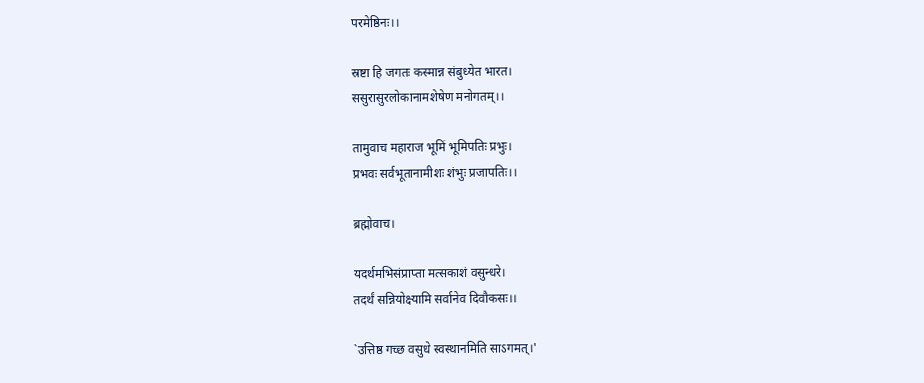परमेष्ठिनः।।

स्रष्टा हि जगतः कस्मान्न संबुध्येत भारत।
ससुरासुरलोकानामशेषेण मनोगतम्।।

तामुवाच महाराज भूमिं भूमिपतिः प्रभुः।
प्रभवः सर्वभूतानामीशः शंभुः प्रजापतिः।।

ब्रह्मोवाच।

यदर्थमभिसंप्राप्ता मत्सकाशं वसुन्धरे।
तदर्थं सन्नियोक्ष्यामि सर्वानेव दिवौकसः।।

`उत्तिष्ठ गच्छ वसुधे स्वस्थानमिति साऽगमत्।'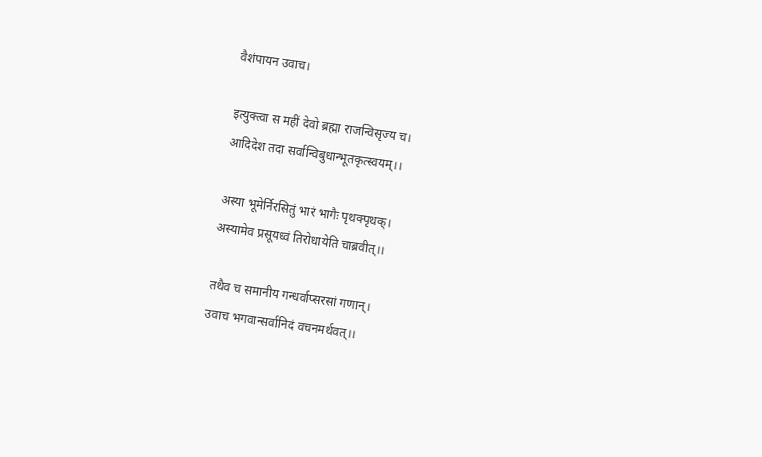वैशंपायन उवाच।

इत्युक्त्वा स महीं देवो ब्रह्मा राजन्विसृज्य च।
आदिदेश तदा सर्वान्विबुधान्भूतकृत्स्वयम्।।

अस्या भूमेर्निरसितुं भारं भागैः पृथक्पृथक्।
अस्यामेव प्रसूयध्वं तिरोधायेति चाब्रवीत्।।

तथैव च समानीय गन्धर्वाप्सरसां गणान्।
उवाच भगवान्सर्वानिदं वचनमर्थवत्।।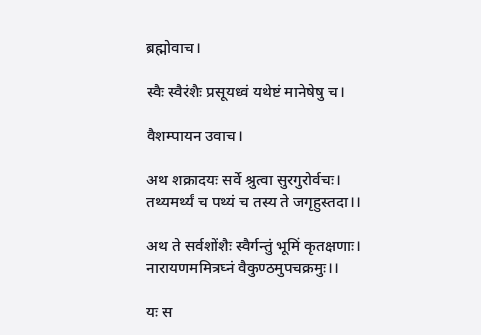ब्रह्मोवाच।

स्वैः स्वैरंशैः प्रसूयध्वं यथेष्टं मानेषेषु च।

वैशम्पायन उवाच।

अथ शक्रादयः सर्वे श्रुत्वा सुरगुरोर्वचः।
तथ्यमर्थ्यं च पथ्यं च तस्य ते जगृहुस्तदा।।

अथ ते सर्वशोंशैः स्वैर्गन्तुं भूमिं कृतक्षणाः।
नारायणममित्रघ्नं वैकुण्ठमुपचक्रमुः।।

यः स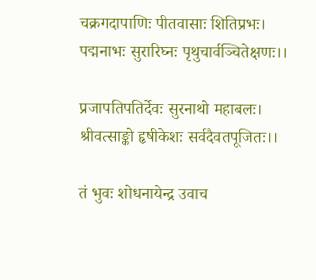चक्रगदापाणिः पीतवासाः शितिप्रभः।
पद्मनाभः सुरारिघ्नः पृथुचार्वञ्चितेक्षणः।।

प्रजापतिपतिर्देवः सुरनाथो महाबलः।
श्रीवत्साङ्को हृषीकेशः सर्वदैवतपूजितः।।

तं भुवः शोधनायेन्द्र उवाच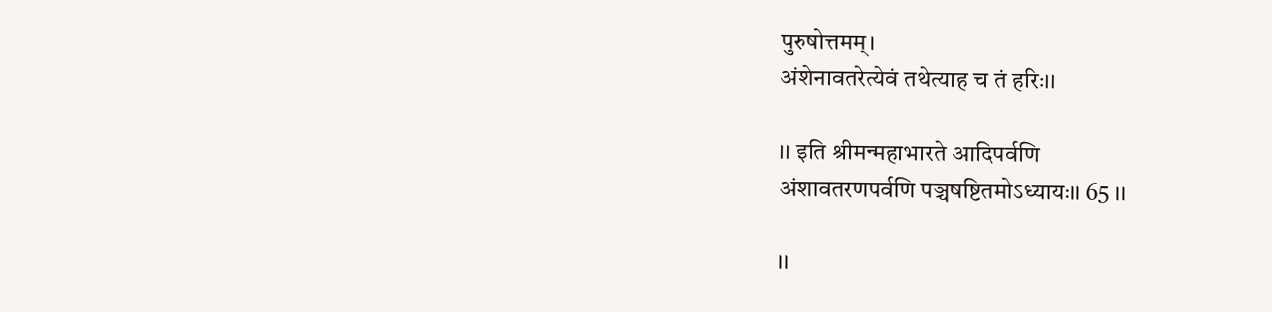पुरुषोत्तमम्।
अंशेनावतरेत्येवं तथेत्याह च तं हरिः।।

।। इति श्रीमन्महाभारते आदिपर्वणि
अंशावतरणपर्वणि पञ्चषष्टितमोऽध्यायः।। 65 ।।

।।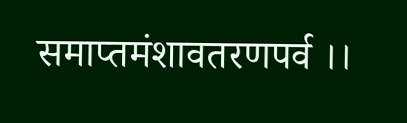समाप्तमंशावतरणपर्व ।।